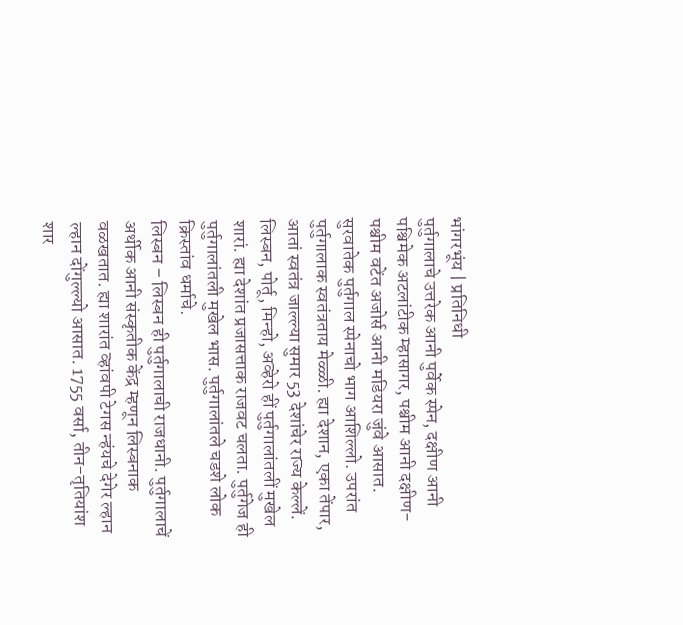भांगरभूंय | प्रतिनिधी
पुर्तुगालाचे उत्तरेक आनी पुर्वेक स्पेन, दक्षीण आनी पश्चिमेक अटलांटीक म्हासागर, पश्चीम आनी दक्षीण-पश्चीम वटेंत अजोर्स आनी मडियरा जुंवे आसात. सुरवातेक पुर्तुगाल स्पेनाचो भाग आशिल्लो. उपरांत पुर्तुगालाक स्वतंत्रताय मेळ्ळी. ह्या देशान, एका तेंपार, आतां स्वतंत्र जाल्ल्या सुमार 53 देशांचेर राज्य केल्लें. लिस्बन, पोर्तू, मिन्हो, अव्हेरो हीं पुर्तुगालांतलीं मुखेल शारां. ह्या देशांत प्रजासत्ताक राजवट चलता. पुर्तुगेज ही पुर्तुगालांतली मुखेल भास. पुर्तुगालांतले चडशे लोक क्रिस्तांव धर्माचे.
लिस्बन – लिस्बन ही पुर्तुगालाची राजधानी. पुर्तुगालाचें अर्थीक आनी संस्कृतीक केंद्र म्हणून लिस्बनाक वळखतात. ह्या शारांत व्हांवपी टेगस न्हंयचे देगेर ल्हान ल्हान दोंगुल्ल्यो आसात. 1755 वर्सा, तीन-तृतियांश शार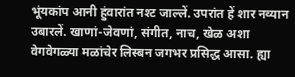भूंयकांप आनी हुंवारांत नश्ट जाल्लें. उपरांत हें शार नव्यान उबारलें. खाणां-जेवणां, संगीत, नाच, खेळ अशा वेगवेगळ्या मळांचेर लिस्बन जगभर प्रसिद्ध आसा. ह्या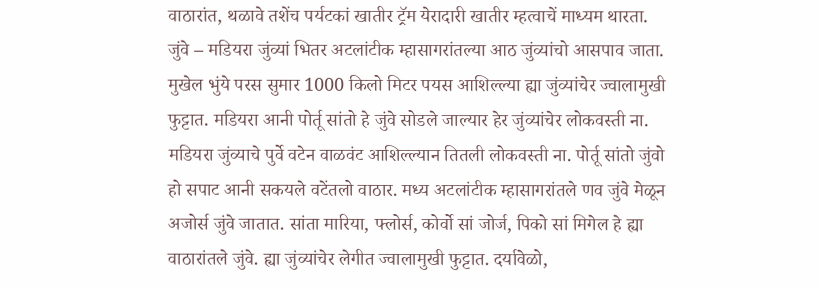वाठारांत, थळावे तशेंच पर्यटकां खातीर ट्रॅम येरादारी खातीर म्हत्वाचें माध्यम थारता.
जुंवे – मडियरा जुंव्यां भितर अटलांटीक म्हासागरांतल्या आठ जुंव्यांचो आसपाव जाता. मुखेल भुंये परस सुमार 1000 किलो मिटर पयस आशिल्ल्या ह्या जुंव्यांचेर ज्वालामुखी फुट्टात. मडियरा आनी पोर्तू सांतो हे जुंवे सोडले जाल्यार हेर जुंव्यांचेर लोकवस्ती ना. मडियरा जुंव्याचे पुर्वे वटेन वाळवंट आशिल्ल्यान तितली लोकवस्ती ना. पोर्तू सांतो जुंवो हो सपाट आनी सकयले वटेंतलो वाठार. मध्य अटलांटीक म्हासागरांतले णव जुंवे मेळून अजोर्स जुंवे जातात. सांता मारिया, फ्लोर्स, कोर्वो सां जोर्ज, पिको सां मिगेल हे ह्या वाठारांतले जुंवे. ह्या जुंव्यांचेर लेगीत ज्वालामुखी फुट्टात. दर्यावेळो,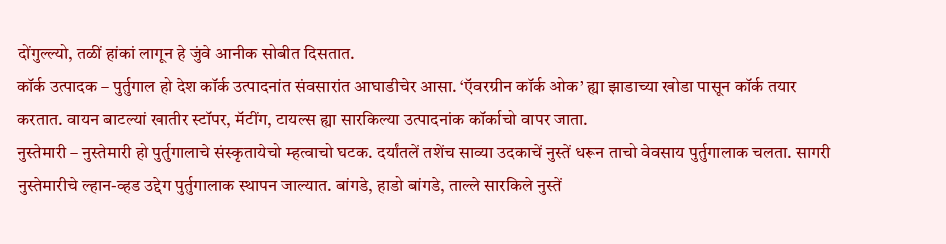दोंगुल्ल्यो, तळीं हांकां लागून हे जुंवे आनीक सोबीत दिसतात.
कॉर्क उत्पादक – पुर्तुगाल हो देश कॉर्क उत्पादनांत संवसारांत आघाडीचेर आसा. ‘ऍवरग्रीन कॉर्क ओक’ ह्या झाडाच्या खोडा पासून कॉर्क तयार करतात. वायन बाटल्यां खातीर स्टॉपर, मॅटींग, टायल्स ह्या सारकिल्या उत्पादनांक कॉर्काचो वापर जाता.
नुस्तेमारी – नुस्तेमारी हो पुर्तुगालाचे संस्कृतायेचो म्हत्वाचो घटक. दर्यांतलें तशेंच साव्या उदकाचें नुस्तें धरून ताचो वेवसाय पुर्तुगालाक चलता. सागरी नुस्तेमारीचे ल्हान-व्हड उद्देग पुर्तुगालाक स्थापन जाल्यात. बांगडे, हाडो बांगडे, ताल्ले सारकिले नुस्तें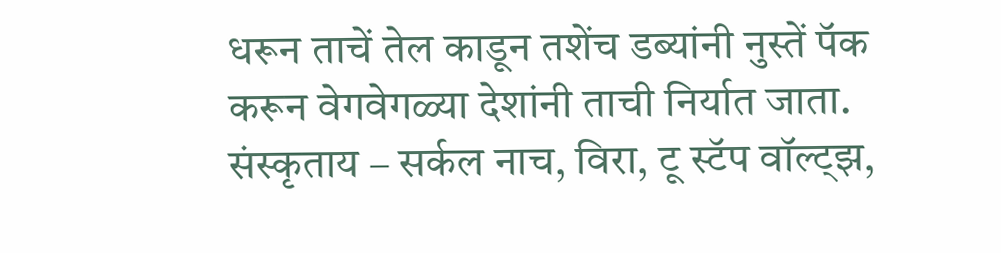धरून ताचें तेल काडून तशेंच डब्यांनी नुस्तें पॅक करून वेगवेगळ्या देशांनी ताची निर्यात जाता.
संस्कृताय – सर्कल नाच, विरा, टू स्टॅप वॉल्ट्झ,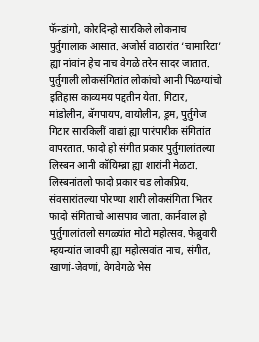फॅन्डांगो, कोरदिन्हो सारकिले लोकनाच पुर्तुगालाक आसात. अजोर्स वाठारांत ‘चामारिटा’ ह्या नांवांन हेच नाच वेगळे तरेन सादर जातात. पुर्तुगाली लोकसंगितांत लोकांचो आनी पिळग्यांचो इतिहास काव्यमय पद्दतीन येता. गिटार, मांडोलीन, बॅगपायप, वायोलीन, ड्रम, पुर्तुगेज गिटार सारकिलीं वाद्यां ह्या पारंपारीक संगितांत वापरतात. फादो हो संगीत प्रकार पुर्तुगालांतल्या लिस्बन आनी कॉयिम्ब्रा ह्या शारांनी मेळटा. लिस्बनांतलो फादो प्रकार चड लोकप्रिय. संवसारांतल्या पोरण्या शारी लोकसंगिता भितर फादो संगिताचो आसपाव जाता. कार्नवाल हो पुर्तुगालांतलो सगळ्यांत मोटो महोत्सव. फेब्रुवारी म्हयन्यांत जावपी ह्या महोत्सवांत नाच, संगीत, खाणां-जेवणां, वेगवेगळे भेस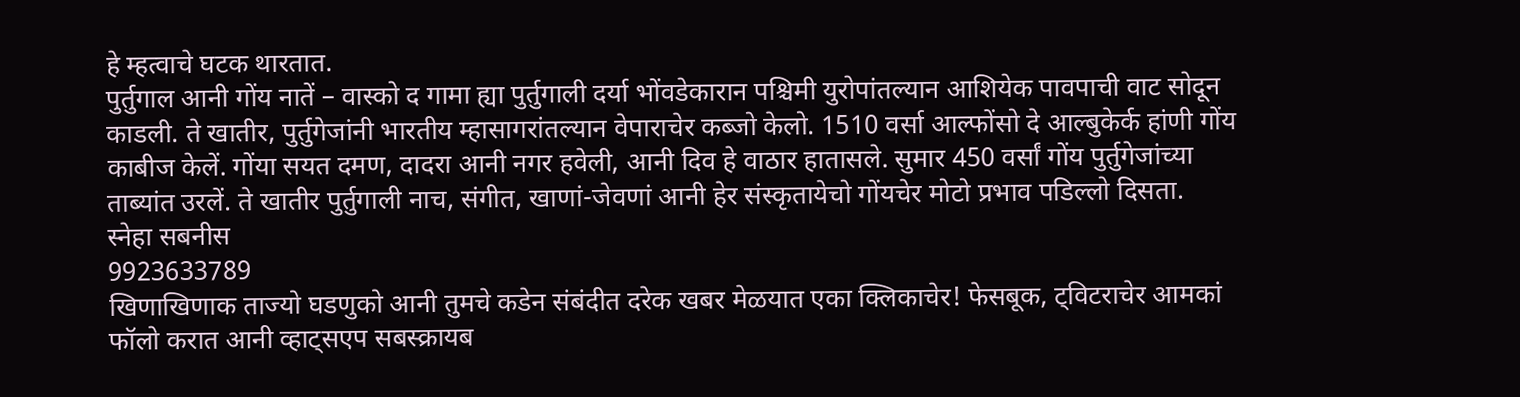हे म्हत्वाचे घटक थारतात.
पुर्तुगाल आनी गोंय नातें – वास्को द गामा ह्या पुर्तुगाली दर्या भोंवडेकारान पश्चिमी युरोपांतल्यान आशियेक पावपाची वाट सोदून काडली. ते खातीर, पुर्तुगेजांनी भारतीय म्हासागरांतल्यान वेपाराचेर कब्जो केलो. 1510 वर्सा आल्फोंसो दे आल्बुकेर्क हांणी गोंय काबीज केलें. गोंया सयत दमण, दादरा आनी नगर हवेली, आनी दिव हे वाठार हातासले. सुमार 450 वर्सां गोंय पुर्तुगेजांच्या ताब्यांत उरलें. ते खातीर पुर्तुगाली नाच, संगीत, खाणां-जेवणां आनी हेर संस्कृतायेचो गोंयचेर मोटो प्रभाव पडिल्लो दिसता.
स्नेहा सबनीस
9923633789
खिणाखिणाक ताज्यो घडणुको आनी तुमचे कडेन संबंदीत दरेक खबर मेळयात एका क्लिकाचेर! फेसबूक, ट्विटराचेर आमकां फॉलो करात आनी व्हाट्सएप सबस्क्रायब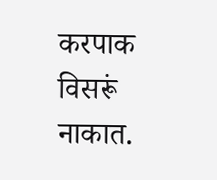करपाक विसरूं नाकात.